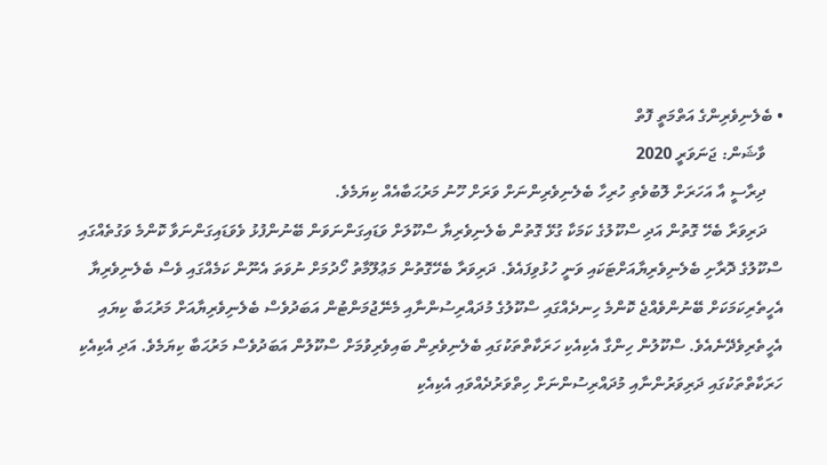• ބެލެނިވެރިންގެ އަތްމަތީ ފޮތް
    ވާޝަން: ޖަނަވަރީ 2020
    ދިރާސީ އާ އަހަރަށް ލޮބުވެތި ހުރިހާ ބެލެނިވެރިންނަށް ވަރަށް ހޫނު މަރުޙަބާއެއް ކިޔަމެވެ.
    ދަރިވަރާ ބެހޭ ގޮތުން އަދި ސްކޫލުގެ ކަމަކާ ގުޅޭ ގޮތުން ބެލެނިވެރިޔާ ސްކޫލަށް ވަޑައިގަންނަވަން ބޭނުންފުޅު ވެވަޑައިގަންނަވާ ކޮންމެ ވަގުތެއްގައި ސްކޫލުގެ ދޮރާށި ބެލެނިވެރިޔާއަށްޓަކައި ވަނީ ހުޅުވިފައެވެ. ދަރިވަރާ ބެހޭގޮތުން މަޢުލޫމާތު ހޯދުމަށް ނުވަތަ އެނޫން ކަމެއްގައި ވެސް ބެލެނިވެރިޔާ އެހީތެރިކަމަކަށް ބޭނުންވެއްޖެ ކޮންމެ ހިނދެއްގައި ސްކޫލުގެ މުދައްރިސުންނާއި މެނޭޖުމަންޓުން އަބަދުވެސް ބެލެނިވެރިޔާއަށް މަރުޙަބާ ކިޔައި އެހީތެރިވެދޭނެއެވެ. ސްކޫލުން ހިންގާ އެކިއެކި ހަރަކާތްތަކުގައި ބެލެނިވެރިން ބައިވެރިވުމަށް ސްކޫލުން އަބަދުވެސް މަރުޙަބާ ކިޔަމެވެ. އަދި އެކިއެކި ހަރަކާތްތަކުގައި ދަރިވަރުންނާއި މުދައްރިސުންނަށް ހިތްވަރުދެއްވައި އެކިއެކި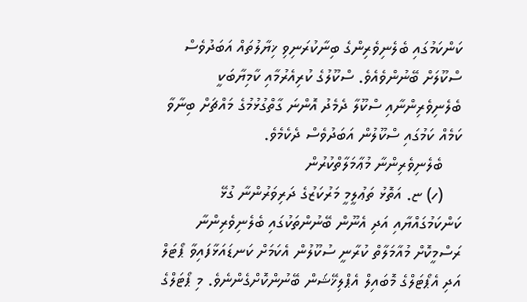ކަންކަމުގައި ބެލެނިވެރިންގެ ބިނާކުރަނިވި ޚިޔާލުތައް އަބަދުވެސް ސްކޫލަށް ބޭނުންވެއެވެ. ސްކޫލުގެ ކުރިއެރުމާއި ކާމިޔާބަކީ ބެލެނިވެރިންނާއި ސްކޫލާ ދެމެދު އޮންނަ ގާތްގުޅުމުގެ މައްޗަށް ބިނާވާ ކަމެއް ކަމުގައި ސްކޫލުން އަބަދުވެސް ދެކެމެވެ.
    ބެލެނިވެރިންނާ މުޢާމަލާތްކުރުން
    (ހ) ޏ. އަތޮޅު ތަޢުލީމީ މަރުކަޒުގެ ދަރިވަރުންނާ ގުޅޭ ކަންކަމުގައްޔާއި އަދި އެނޫން ބޭނުންތަކުގައި ބެލެނިވެރިންނާ ރަސްމީކޮށް މުއާމަލާތް ކުރާނީ ސުކޫލުން އެކަމަށް ކަނޑައަޅާފައިވާ ޕޯޓަލް އަދި އެޕޯޓަލްގެ މޮބައިލް އެޕްލިޚޭޝަން ބޭނުންކޮށްގެންނެވެ. މި ޕޯޓަލްގެ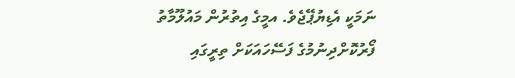ނަމަކީ އެޑިޔުޕޭޖެވެ. އމީގެ އިތުރުން މައުލޫމާތު ފޯރުކޮށްދިނުމުގެ ފަސޭހައަކަށް ތިރީގައި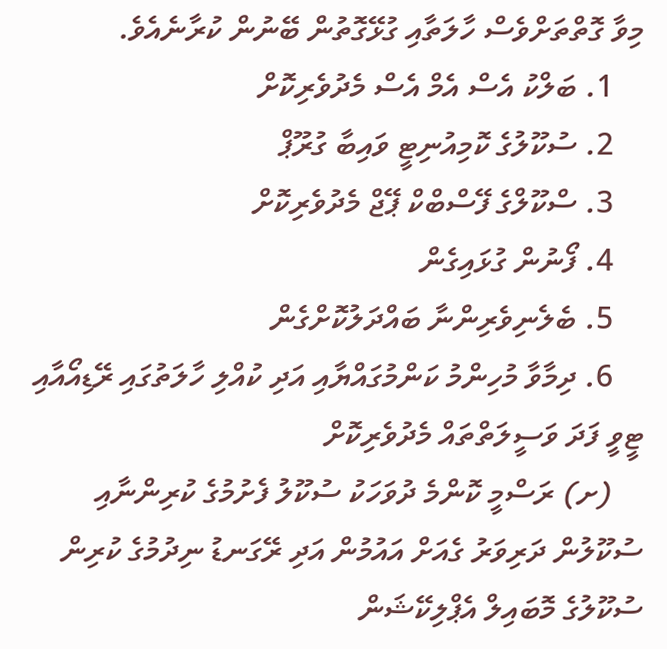މިވާ ގޮތްތަށްވެސް ހާލަތާއި ގުޅޭގޮތުން ބޭނުން ކުރާނެއެވެ.
    1. ބަލްކު އެސް އެމް އެސް މެދުވެރިކޮށް
    2. ސުކޫލުގެ ކޮމިއުނިޓީ ވައިބާ ގުރޫޕް
    3. ސްކޫލްގެ ފޭސްބްކް ޕޭޖް މެދުވެރިކޮށް
    4. ފޯނުން ގުޅައިގެން
    5. ބެލެނިވެރިންނާ ބައްދަލުކޮށްގެން
    6. ދިމާވާ މުހިންމު ކަންމުގައްޔާއި އަދި ކުއްލި ހާލަތުގައި ރޭޑިއޯއާއި ޓީވީ ފަދަ ވަސީލަތްތައް މެދުވެރިކޮށް
    (ށ) ރަސްމީ ކޮންމެ ދުވަހަކު ސުކޫލު ފެށުމުގެ ކުރިންނާއި ސުކޫލުން ދަރިވަރު ގެއަށް އައުމުން އަދި ރޭގަނޑު ނިދުމުގެ ކުރިން ސުކޫލުގެ މޮބައިލް އެޕްލިކޭޝަން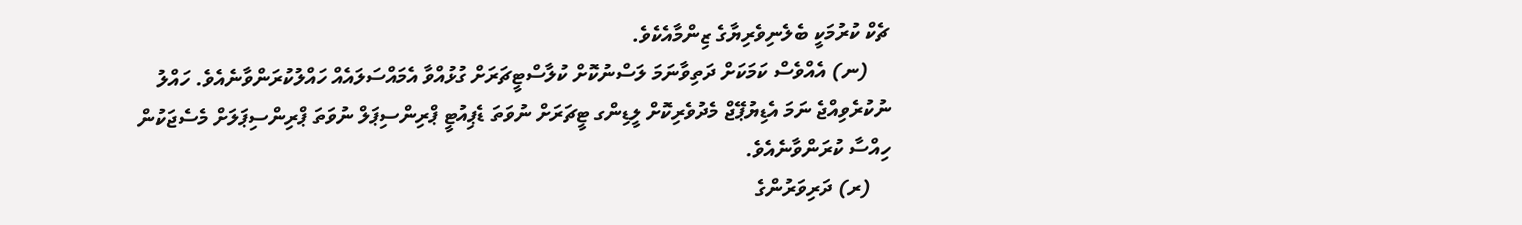ޗެކް ކުރުމަކީ ބެލެނިވެރިޔާގެ ޒިންމާއެކެވެ.
    (ނ) އެއްވެސް ކަމަކަށް ދަތިވާނަމަ ލަސްނުކޮށް ކުލާސްޓީޗަރަށް ގުޅުއްވާ އެމައްސަލައެއް ހައްލުކުރަންވާނެއެވެ. ހައްލު ނުކުރެވިއްޖެ ނަމަ އެޑިޔުޕޭޖް މެދުވެރިކޮށް ލީޑިންގ ޓީޗަރަށް ނުވަތަ ޑެޕިއުޓީ ޕްރިންސިޕަލް ނުވަތަ ޕްރިންސިޕަލަށް މެސެޖަކުން ހިއްސާ ކުރަންވާނެއެވެ.
    (ރ) ދަރިވަރުންގެ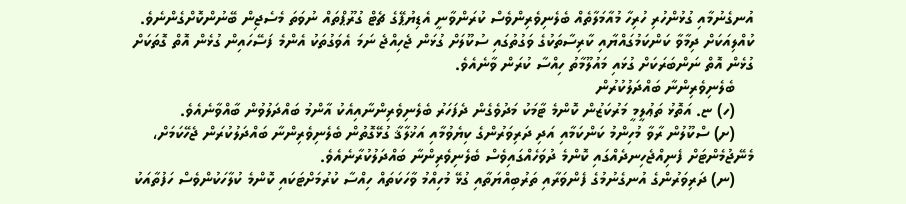އުނގެނުމާއި ގުޅުންހުރި ހުރިހާ މުއާމަލާތެއް ބެލެނިވެރިންވެސް ކުރަންވާނީ އެޑިޔުޕޭގެ ޗެޓް ގުރޫޕްތައް ނުވަތަ މެސެޖިން ބޭނުންކޮށްގެންނެވެ. ކުއްލިއަކަށް ދިމާވާ ކަންކަމުގައްޔާއި ކާރިސާތަކުގެ ވަގުތުގައި ސުކޫލަށް ގުޅަން ޖެހިއްޖެ ނަމަ އެވަގުތަކު އެންމެ ފަސޭހައިން ގުޅެން އޮތް ގޮތަކަށް ގުޅެން އޮތް ނަންބަރަކަށް ގުޅައި މައުލޫމާތު ހިއްސާ ކުރަން ވާނެއެވެ.
    ބެލެނިވެރިންނާ ބައްދަލުކުރުން
    (ހ) ޏ. އަތޮޅު ތަޢުލީމީ މަރުކަޒުން ކޮންމެ ޓާމަކު މަދުވެގެން ދެފަހަރު ބެލެނިވެރިންނާއިއެކު އާންމު ބައްދަލުވުން ބާއްވާނެއެވެ.
    (ށ) ސްކޫލުން ރާވާ މުހިންމު ކަންކަމާއި އަދި ދަރިވަރުންގެ ކިޔެވުމާއި އަޚުލާޤާ ގުޅޭގޮތުން ބެލެނިވެރިންނާ ބައްދަލުކުރަން ޖެހޭކަމަށް، މެނޭޖުމެންޓަށް ފެނިއްޖެހިނދެއްގައި ކޮންމެ ދުވަހެއްގައިވެސް ބެލެނިވެރިންނާ ބައްދަލުކުރާނެއެވެ.
    (ނ) ދަރިވަރުންގެ އުނގެނުމުގެ ފެންވަރާއި ތަރުބިއްޔަތާއި ގުޅޭ މުހިއްމު ވާހަކަތައް ހިއްސާ ކުރުމަށްޓަކައި ކޮންމެ ކުލާހަކުންވެސް ހަފުތާއަކު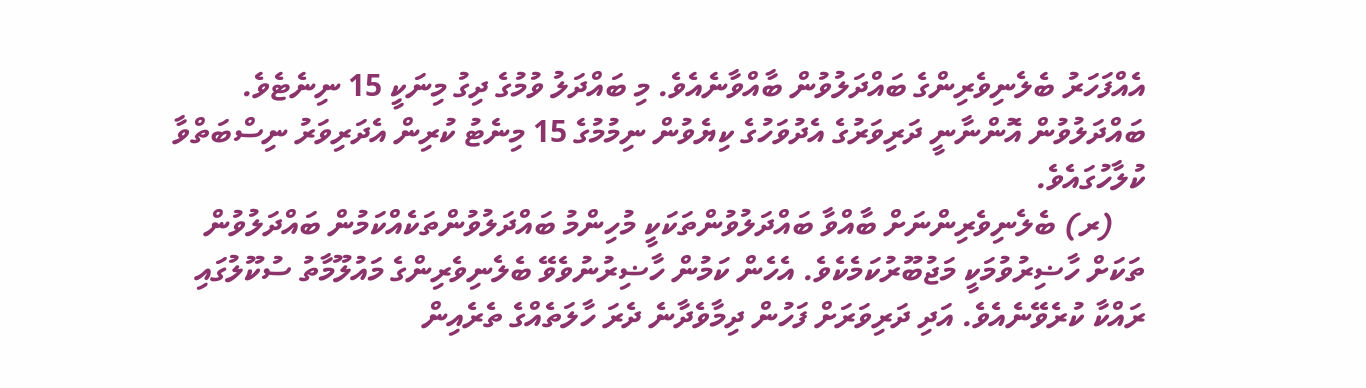އެއްފަހަރު ބެލެނިވެރިންގެ ބައްދަލުވުން ބާއްވާނެއެވެ. މި ބައްދަލު ވުމުގެ ދިގު މިނަކީ 15 ނިނެޓެވެ. ބައްދަލުވުން އޮންނާނީ ދަރިވަރުގެ އެދުވަހުގެ ކިޔެވުން ނިމުމުގެ 15 މިނެޓު ކުރިން އެދަރިވަރު ނިސްބަތްވާ ކުލާހުގައެވެ.
    (ރ) ބެލެނިވެރިންނަށް ބާއްވާ ބައްދަލުވުންތަކަކީ މުހިންމު ބައްދަލުވުންތަކެއްކަމުން ބައްދަލުވުން ތަކަށް ހާޟިރުވުމަކީ މަޖުބޫރުކަމެކެވެ. އެހެން ކަމުން ހާޟިރުނުވެވޭ ބެލެނިވެރިންގެ މައުލޫމާތު ސުކޫލުގައި ރައްކާ ކުރެވޭނެއެވެ. އަދި ދަރިވަރަށް ފަހުން ދިމާވެދާނެ ދެރަ ހާލަތެއްގެ ތެރެއިން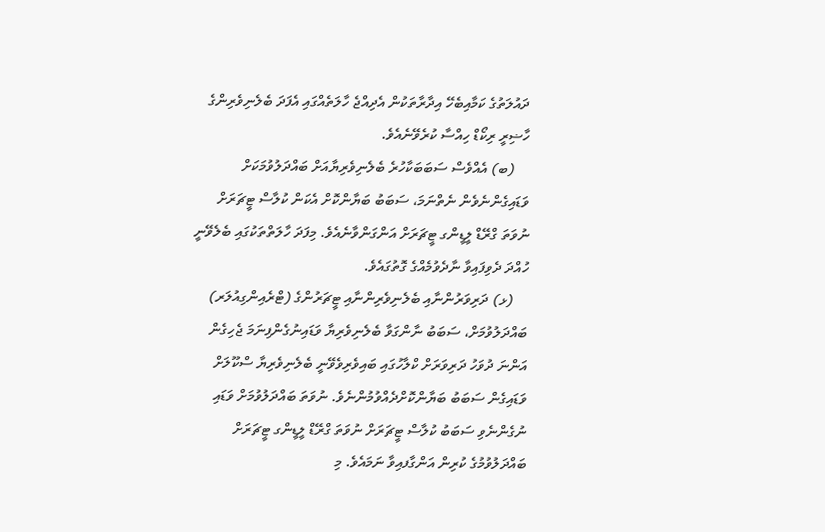ދައުލަތުގެ ކަމާއިބެހޭ އިދާރާތަކުން އެދިއްޖެ ހާލަތެއްގައި އެފަދަ ބެލެނިވެރިންގެ ހާޟިރީ ރިކޯޑް ހިއްސާ ކުރެވޭނެއެވެ.
    (ބ) އެއްވެސް ސަބަބަކާހުރެ ބެލެނިވެރިޔާއަށް ބައްދަލުވުމަކަށް ވަޑައިގެންނެވެން ނެތްނަމަ، ސަބަބު ބަޔާންކޮށް އެކަން ކުލާސް ޓީޗަރަށް ނުވަތަ ގްރޭޑް ލީޑީންގ ޓީޗަރަށް އަންގަންވާނެއެވެ. މިފަދަ ހާލަތްތަކުގައި ބެލެވޭނީ ހުއްދަ ދެވިފައިވާ ނާދެވުމެއްގެ ގޮތުގައެވެ.
    (ޅ) ދަރިވަރުންނާއި ބެލެނިވެރިންނާއި ޓީޗަރުންގެ (ޓްރެއިންގިއުލަރ) ބައްދަލުވުމަށް، ސަބަބު ނާންގަވާ ބެލެނިވެރިޔާ ވަޑައިނުގެންފިނަމަ ޖެހިގެން އަންނަ ދުވަހު ދަރިވަރަށް ކްލާހުގައި ބައިވެރިވެވޭނީ ބެލެނިވެރިޔާ ސްކޫލަށް ވަޑައިގެން ސަބަބު ބަޔާންކޮށްދެއްވުމުންނެވެ. ނުވަތަ ބައްދަލުވުމަށް ވަޑައި ނުގެންނެވި ސަބަބު ކުލާސް ޓީޗަރަށް ނުވަތަ ގްރޭޑް ލީޑީންގ ޓީޗަރަށް ބައްދަލުވުމުގެ ކުރިން އަންގާފއިވާ ނަމައެވެ. މި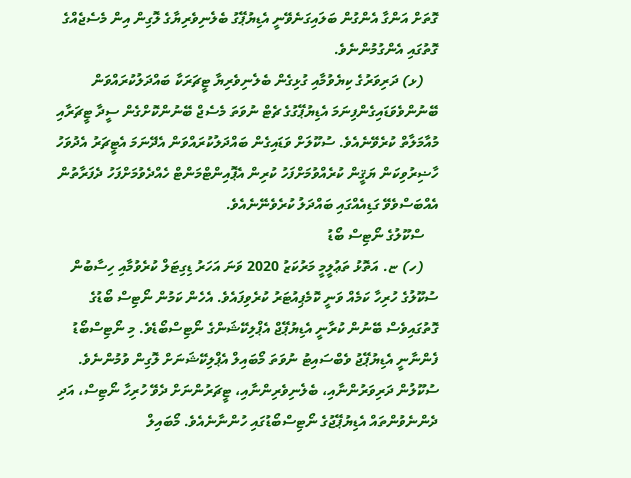ގޮތަށް އަންގާ އެންގުން ބަލައިގަނެވޭނީ އެޑިޔުޕޭގު ބެލެނިވެރިޔާގެ ލޮގިން އިން މެސެޖެއްގެ ގޮތުގައި އެންގުމުންނެވެ.
    (ޅ) ދަރިވަރުގެ ކިޔެވުމާއި ގުޅިގެން ބެލެނިވެރިޔާ ޓީޗަރަކާ ބައްދަލުކުރައްވަން ބޭނުންވެވަޑައިގެންފިނަމަ އެޑިޔުޕޭގުގެ ޗެޓް ނުވަތަ މެސެޖް ބޭނުންކޮށްގެން ސީދާ ޓީޗަރާއި މުއާމަލާތް ކުރެވޭނެއެވެ. ސުކޫލަށް ވަޑައިގެން ބައްދަލުކުރައްވަން އެދޭނަމަ އެޓީޗަރު އެދުވަހު ހާޟިރުވިކަން ޔަޤީން ކުރެއްވުމަށްފަހު ކުރިން އެޕޮއިންޓްމަންޓް ހެއްދެވުމަށްފަހު ދެފަރާތުން އެއްބަސްވެވޭ ގަޑިއެއްގައި ބައްދަލު ކުރެވެނޭނެއެވެ.
    ސްކޫލުގެ ނޯޓިސް ބޯޑު
    (ހ) ޏ. އަތޮޅު ތަޢުލީމީ މަރުކަޒު 2020 ވަނަ އަހަރު ޑިގިޓަލް ކުރެވުމާއި ހިސާބުން ސުކޫލުގެ ހުރިހާ ކަމެއް ވަނީ ކޮމެޕިއުޓަރު ކުރެވިފައެވެ. އެހެން ކަމުން ނޯޓިސް ބޯޑުގެ ގޮތުގައިވެސް ބޭނުން ކުރާނީ އެޑިޔުޕޭޖް އެޕްލިކޭޝަންގެ ނޯޓިސްބޯޑެވެ. މި ނޯޓިސްބޯޑު ފެންނާނީ އެޑިޔުޕޭޖު ވެބްސައިޓު ނުވަތަ މޯބައިލް އެޕްލިކޭޝަނަށް ލޮގިން ވުމުންނެވެ. ސުކޫލުން ދަރިވަރުންނާއި، ބެލެނިވެރިންނާއި، ޓީޗަރުންނަށް ދެވޭ ހުރިހާ ނޯޓިސް، އަދި ދެންނެވުންތައް އެޑިޔުޕޭޖުގެ ނޯޓިސްބޯޑުގައި ހުންނާނެއެވެ. މޯބައިލް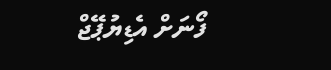ފޯނަށް އެޑިޔުޕޭޖް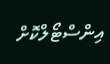އިންސްޓޯލްކޮށް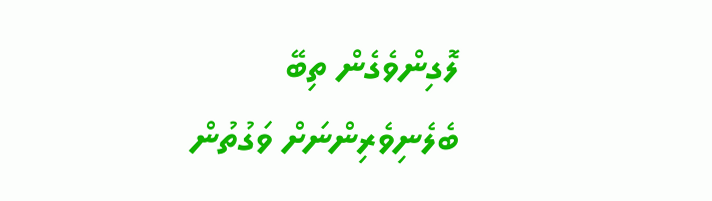ލޮގިންވެގެން ތިބޭ ބެލެނިވެރިންނަށް ވަގުތުން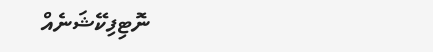ނޮޓިފިކޭޝަނެއް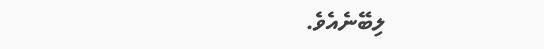ލިބޭނެއެވެ.